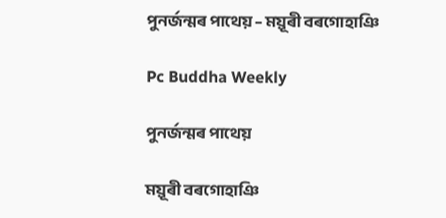পুনৰ্জন্মৰ পাথেয় – ময়ূৰী বৰগোহাঞি

Pc Buddha Weekly

পুনৰ্জন্মৰ পাথেয়

ময়ূৰী বৰগোহাঞি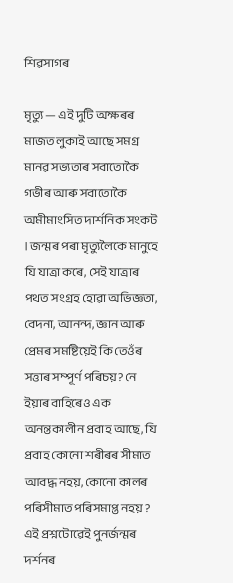শিৱসাগৰ

মৃত্যু — এই দুটি অক্ষৰৰ মাজত লুকাই আছে সমগ্ৰ মানৱ সভ্যতাৰ সবাতোকৈ গভীৰ আৰু সবাতোকৈ অমীমাংসিত দার্শনিক সংকট । জন্মৰ পৰা মৃত্যুলৈকে মানুহে যি যাত্ৰা কৰে, সেই যাত্ৰাৰ পথত সংগ্ৰহ হোৱা অভিজ্ঞতা, বেদনা, আনন্দ, জ্ঞান আৰু প্ৰেমৰ সমষ্টিয়েই কি তেওঁৰ সত্তাৰ সম্পূৰ্ণ পৰিচয়? নে ইয়াৰ বাহিৰেও এক অনন্তকালীন প্ৰবাহ আছে, যি প্ৰবাহ কোনো শৰীৰৰ সীমাত আবদ্ধ নহয়, কোনো কালৰ পৰিসীমাত পৰিসমাপ্ত নহয় ? এই প্রশ্নটোৱেই পুনৰ্জন্মৰ দর্শনৰ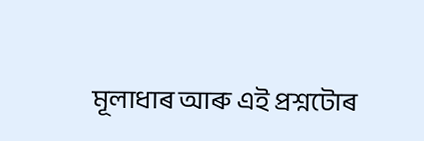মূলাধাৰ আৰু এই প্রশ্নটোৰ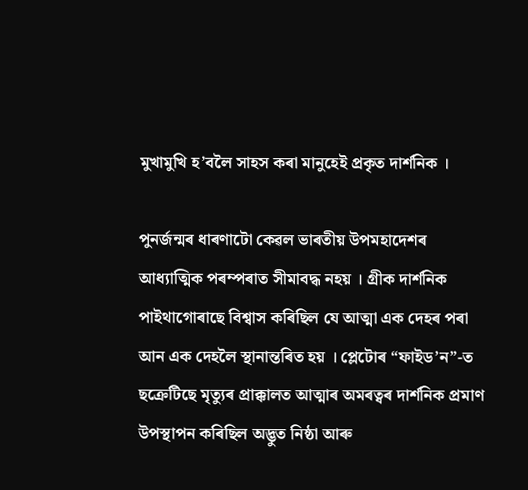মুখামুখি হ’বলৈ সাহস কৰা মানুহেই প্ৰকৃত দার্শনিক ।

পুনৰ্জন্মৰ ধাৰণাটো কেৱল ভাৰতীয় উপমহাদেশৰ আধ্যাত্মিক পৰম্পৰাত সীমাবদ্ধ নহয় । গ্ৰীক দার্শনিক পাইথাগোৰাছে বিশ্বাস কৰিছিল যে আত্মা এক দেহৰ পৰা আন এক দেহলৈ স্থানান্তৰিত হয় । প্লেটোৰ “ফাইড’ন”-ত ছক্ৰেটিছে মৃত্যুৰ প্রাক্কালত আত্মাৰ অমৰত্বৰ দার্শনিক প্রমাণ উপস্থাপন কৰিছিল অদ্ভুত নিষ্ঠা আৰু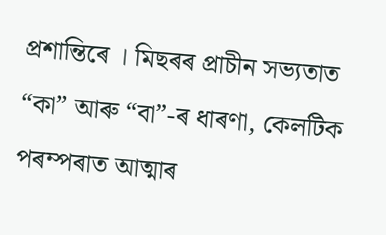প্রশান্তিৰে । মিছৰৰ প্রাচীন সভ্যতাত “কা” আৰু “বা”-ৰ ধাৰণা, কেলটিক পৰম্পৰাত আত্মাৰ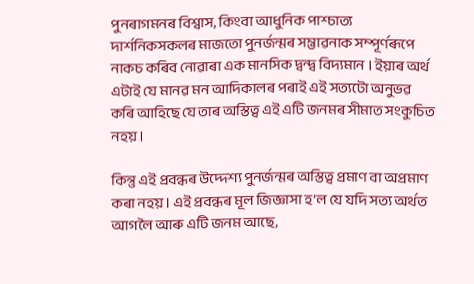পুনৰাগমনৰ বিশ্বাস, কিংবা আধুনিক পাশ্চাত্য দার্শনিকসকলৰ মাজতো পুনৰ্জন্মৰ সম্ভাৱনাক সম্পূৰ্ণৰূপে নাকচ কৰিব নোৱাৰা এক মানসিক দ্বন্দ্ব বিদ্যমান । ইয়াৰ অৰ্থ এটাই যে মানৱ মন আদিকালৰ পৰাই এই সত্যটো অনুভৱ কৰি আহিছে যে তাৰ অস্তিত্ব এই এটি জনমৰ সীমাত সংকুচিত নহয় ।

কিন্তু এই প্ৰবন্ধৰ উদ্দেশ্য পুনৰ্জন্মৰ অস্তিত্ব প্ৰমাণ বা অপ্ৰমাণ কৰা নহয় । এই প্ৰবন্ধৰ মূল জিজ্ঞাসা হ’ল যে যদি সত্য অৰ্থত আগলৈ আৰু এটি জনম আছে,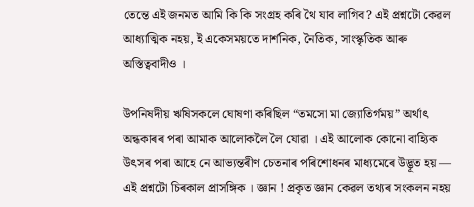তেন্তে এই জনমত আমি কি কি সংগ্ৰহ কৰি থৈ যাব লাগিব? এই প্রশ্নটো কেৱল আধ্যাত্মিক নহয়, ই একেসময়তে দার্শনিক, নৈতিক, সাংস্কৃতিক আৰু অস্তিত্ববাদীও ।

উপনিষদীয় ঋষিসকলে ঘোষণা কৰিছিল “তমসো মা জ্যোতিৰ্গময়” অৰ্থাৎ অন্ধকাৰৰ পৰা আমাক আলোকলৈ লৈ যোৱা । এই আলোক কোনো বাহ্যিক উৎসৰ পৰা আহে নে আভ্যন্তৰীণ চেতনাৰ পৰিশোধনৰ মাধ্যমেৰে উদ্ভূত হয় — এই প্রশ্নটো চিৰকাল প্রাসঙ্গিক । জ্ঞান ! প্রকৃত জ্ঞান কেৱল তথ্যৰ সংকলন নহয়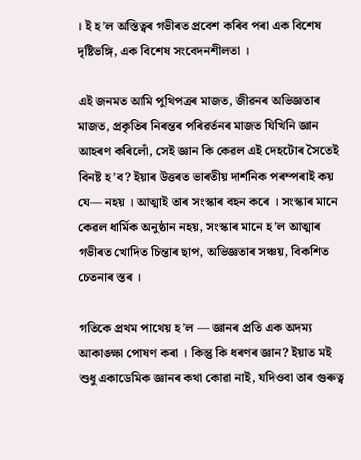। ই হ’ল অস্তিত্বৰ গভীৰত প্রবেশ কৰিব পৰা এক বিশেষ দৃষ্টিভঙ্গি, এক বিশেষ সংবেদনশীলতা ।

এই জনমত আমি পুথিপত্ৰৰ মাজত, জীৱনৰ অভিজ্ঞতাৰ মাজত, প্রকৃতিৰ নিৰন্তৰ পৰিৱৰ্তনৰ মাজত যিখিনি জ্ঞান আহৰণ কৰিলোঁ, সেই জ্ঞান কি কেৱল এই দেহটোৰ সৈতেই বিনষ্ট হ’ব? ইয়াৰ উত্তৰত ভাৰতীয় দার্শনিক পৰম্পৰাই কয় যে— নহয় । আত্মাই তাৰ সংস্কাৰ বহন কৰে । সংস্কাৰ মানে কেৱল ধাৰ্মিক অনুষ্ঠান নহয়, সংস্কাৰ মানে হ’ল আত্মাৰ গভীৰত খোদিত চিন্তাৰ ছাপ, অভিজ্ঞতাৰ সঞ্চয়, বিকশিত চেতনাৰ স্তৰ ।

গতিকে প্রথম পাথেয় হ’ল — জ্ঞানৰ প্রতি এক অদম্য আকাঙ্ক্ষা পোষণ কৰা । কিন্তু কি ধৰণৰ জ্ঞান? ইয়াত মই শুধু একাডেমিক জ্ঞানৰ কথা কোৱা নাই, যদিওবা তাৰ গুৰুত্ব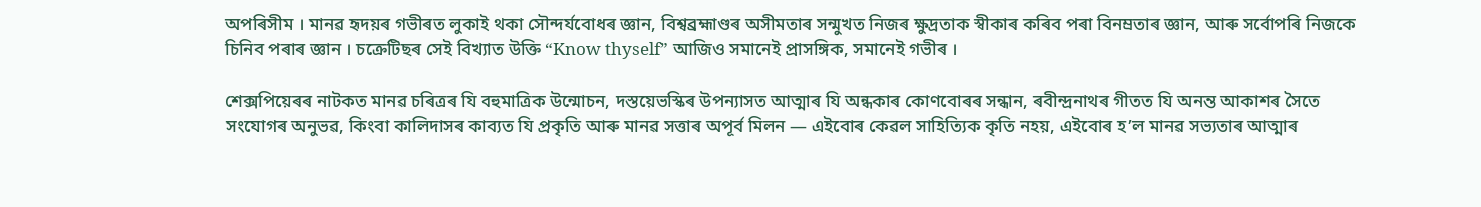অপৰিসীম । মানৱ হৃদয়ৰ গভীৰত লুকাই থকা সৌন্দৰ্যবোধৰ জ্ঞান, বিশ্বব্রহ্মাণ্ডৰ অসীমতাৰ সন্মুখত নিজৰ ক্ষুদ্রতাক স্বীকাৰ কৰিব পৰা বিনম্রতাৰ জ্ঞান, আৰু সৰ্বোপৰি নিজকে চিনিব পৰাৰ জ্ঞান । চক্রেটিছৰ সেই বিখ্যাত উক্তি “Know thyself” আজিও সমানেই প্রাসঙ্গিক, সমানেই গভীৰ ।

শেক্সপিয়েৰৰ নাটকত মানৱ চৰিত্ৰৰ যি বহুমাত্ৰিক উন্মোচন, দস্তয়েভস্কিৰ উপন্যাসত আত্মাৰ যি অন্ধকাৰ কোণবোৰৰ সন্ধান, ৰবীন্দ্ৰনাথৰ গীতত যি অনন্ত আকাশৰ সৈতে সংযোগৰ অনুভৱ, কিংবা কালিদাসৰ কাব্যত যি প্রকৃতি আৰু মানৱ সত্তাৰ অপূর্ব মিলন — এইবোৰ কেৱল সাহিত্যিক কৃতি নহয়, এইবোৰ হ’ল মানৱ সভ্যতাৰ আত্মাৰ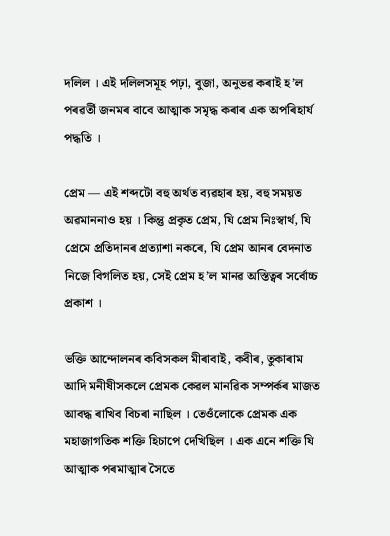দলিল । এই দলিলসমূহ পঢ়া, বুজা, অনুভৱ কৰাই হ’ল পৰৱৰ্তী জনমৰ বাবে আত্মাক সমৃদ্ধ কৰাৰ এক অপৰিহার্য পদ্ধতি ।

প্রেম — এই শব্দটো বহু অর্থত ব্যৱহাৰ হয়, বহু সময়ত অৱমাননাও হয় । কিন্তু প্রকৃত প্রেম, যি প্রেম নিঃস্বার্থ, যি প্রেমে প্রতিদানৰ প্রত্যাশা নকৰে, যি প্রেম আনৰ বেদনাত নিজে বিগলিত হয়, সেই প্রেম হ’ল মানৱ অস্তিত্বৰ সৰ্বোচ্চ প্রকাশ ।

ভক্তি আন্দোলনৰ কবিসকল মীৰাবাই, কবীৰ, তুকাৰাম আদি মনীষীসকলে প্রেমক কেৱল মানৱিক সম্পৰ্কৰ মাজত আবদ্ধ ৰাখিব বিচৰা নাছিল । তেওঁলোকে প্রেমক এক মহাজাগতিক শক্তি হিচাপে দেখিছিল । এক এনে শক্তি যি আত্মাক পৰমাত্মাৰ সৈতে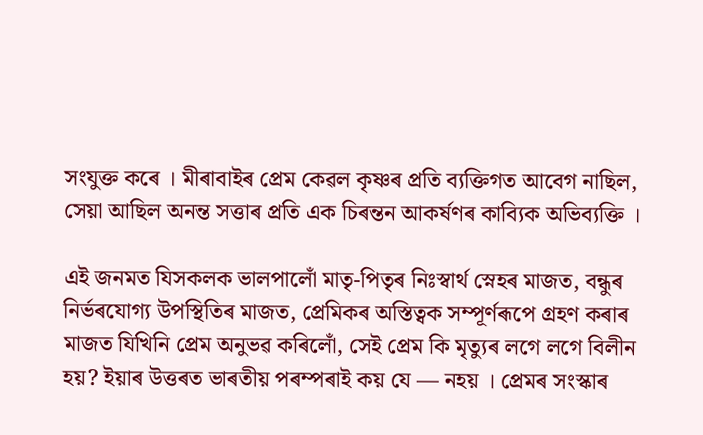সংযুক্ত কৰে । মীৰাবাইৰ প্রেম কেৱল কৃষ্ণৰ প্রতি ব্যক্তিগত আবেগ নাছিল, সেয়া আছিল অনন্ত সত্তাৰ প্রতি এক চিৰন্তন আকর্ষণৰ কাব্যিক অভিব্যক্তি ।

এই জনমত যিসকলক ভালপালোঁ মাতৃ-পিতৃৰ নিঃস্বার্থ স্নেহৰ মাজত, বন্ধুৰ নির্ভৰযোগ্য উপস্থিতিৰ মাজত, প্রেমিকৰ অস্তিত্বক সম্পূর্ণৰূপে গ্রহণ কৰাৰ মাজত যিখিনি প্রেম অনুভৱ কৰিলোঁ, সেই প্রেম কি মৃত্যুৰ লগে লগে বিলীন হয়? ইয়াৰ উত্তৰত ভাৰতীয় পৰম্পৰাই কয় যে — নহয় । প্রেমৰ সংস্কাৰ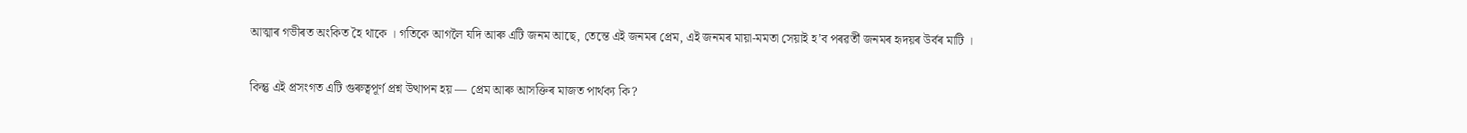আত্মাৰ গভীৰত অংকিত হৈ থাকে । গতিকে আগলৈ যদি আৰু এটি জনম আছে, তেন্তে এই জনমৰ প্রেম, এই জনমৰ মায়া-মমতা সেয়াই হ’ব পৰৱৰ্তী জনমৰ হৃদয়ৰ উৰ্বৰ মাটি ।

কিন্তু এই প্রসংগত এটি গুৰুত্বপূর্ণ প্রশ্ন উত্থাপন হয় — প্রেম আৰু আসক্তিৰ মাজত পার্থক্য কি?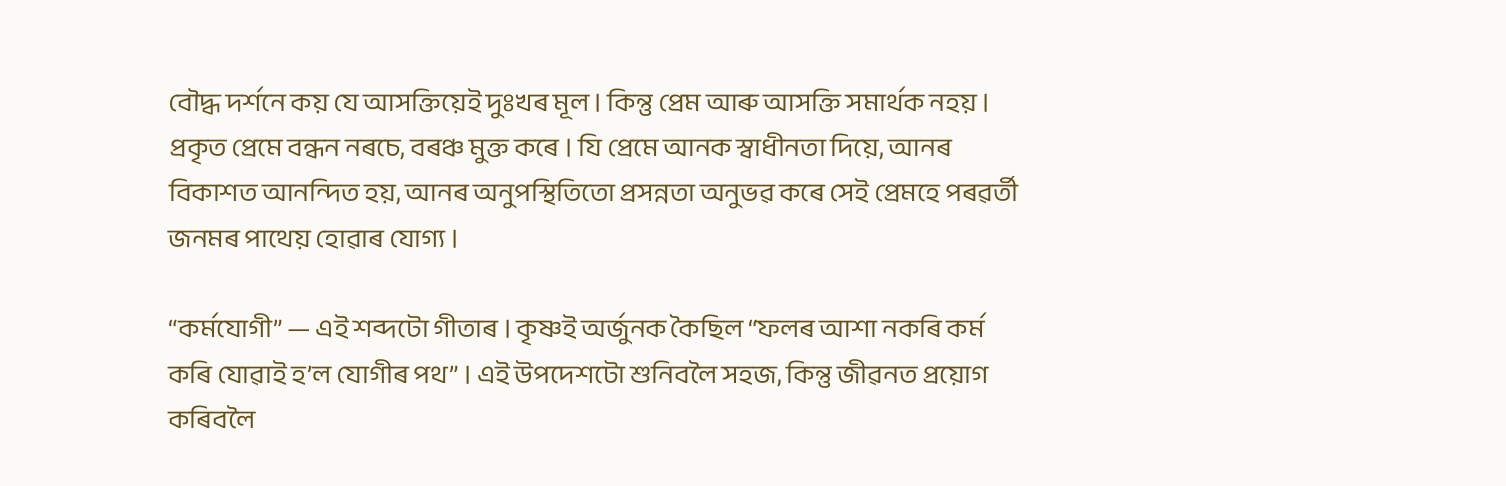বৌদ্ধ দর্শনে কয় যে আসক্তিয়েই দুঃখৰ মূল । কিন্তু প্রেম আৰু আসক্তি সমার্থক নহয় । প্রকৃত প্রেমে বন্ধন নৰচে, বৰঞ্চ মুক্ত কৰে । যি প্রেমে আনক স্বাধীনতা দিয়ে, আনৰ বিকাশত আনন্দিত হয়, আনৰ অনুপস্থিতিতো প্রসন্নতা অনুভৱ কৰে সেই প্রেমহে পৰৱৰ্তী জনমৰ পাথেয় হোৱাৰ যোগ্য ।

“কৰ্মযোগী” — এই শব্দটো গীতাৰ । কৃষ্ণই অর্জুনক কৈছিল “ফলৰ আশা নকৰি কৰ্ম কৰি যোৱাই হ’ল যোগীৰ পথ” । এই উপদেশটো শুনিবলৈ সহজ, কিন্তু জীৱনত প্রয়োগ কৰিবলৈ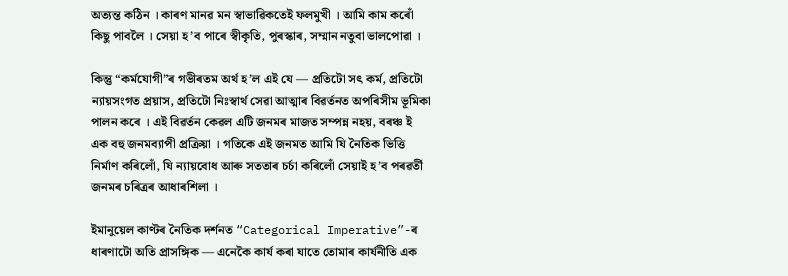অত্যন্ত কঠিন । কাৰণ মানৱ মন স্বাভাৱিকতেই ফলমুখী । আমি কাম কৰোঁ কিছু পাবলৈ । সেয়া হ’ব পাৰে স্বীকৃতি, পুৰস্কাৰ, সম্মান নতুবা ভালপোৱা ।

কিন্তু “কৰ্মযোগী”ৰ গভীৰতম অর্থ হ’ল এই যে — প্রতিটো সৎ কর্ম, প্রতিটো ন্যায়সংগত প্রয়াস, প্রতিটো নিঃস্বার্থ সেৱা আত্মাৰ বিৱর্তনত অপৰিসীম ভূমিকা পালন কৰে । এই বিৱর্তন কেৱল এটি জনমৰ মাজত সম্পন্ন নহয়, বৰঞ্চ ই এক বহু জনমব্যাপী প্রক্রিয়া । গতিকে এই জনমত আমি যি নৈতিক ভিত্তি নির্মাণ কৰিলোঁ, যি ন্যায়বোধ আৰু সততাৰ চর্চা কৰিলোঁ সেয়াই হ’ব পৰৱৰ্তী জনমৰ চৰিত্ৰৰ আধাৰশিলা ।

ইমানুয়েল কাণ্টৰ নৈতিক দর্শনত “Categorical Imperative”-ৰ ধাৰণাটো অতি প্রাসঙ্গিক — এনেকৈ কার্য কৰা যাতে তোমাৰ কার্যনীতি এক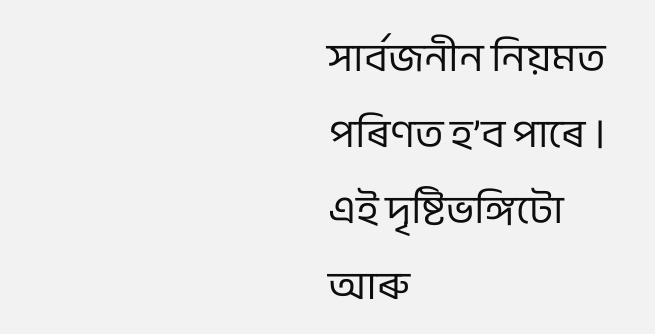সার্বজনীন নিয়মত পৰিণত হ’ব পাৰে । এই দৃষ্টিভঙ্গিটো আৰু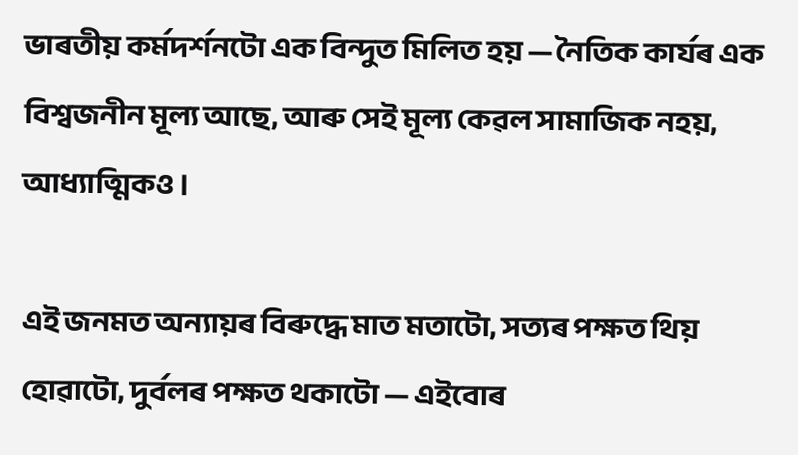ভাৰতীয় কর্মদর্শনটো এক বিন্দুত মিলিত হয় — নৈতিক কার্যৰ এক বিশ্বজনীন মূল্য আছে, আৰু সেই মূল্য কেৱল সামাজিক নহয়, আধ্যাত্মিকও ।

এই জনমত অন্যায়ৰ বিৰুদ্ধে মাত মতাটো, সত্যৰ পক্ষত থিয় হোৱাটো, দুর্বলৰ পক্ষত থকাটো — এইবোৰ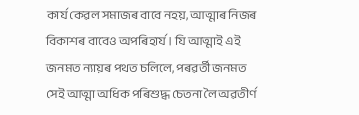কার্য কেৱল সমাজৰ বাবে নহয়, আত্মাৰ নিজৰ বিকাশৰ বাবেও অপৰিহার্য । যি আত্মাই এই জনমত ন্যায়ৰ পথত চলিলে, পৰৱৰ্তী জনমত সেই আত্মা অধিক পৰিশুদ্ধ চেতনা লৈ অৱতীর্ণ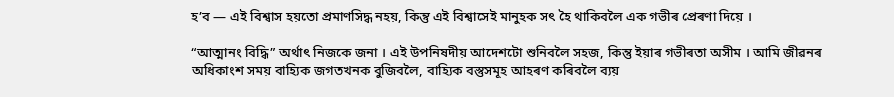হ’ব — এই বিশ্বাস হয়তো প্রমাণসিদ্ধ নহয়, কিন্তু এই বিশ্বাসেই মানুহক সৎ হৈ থাকিবলৈ এক গভীৰ প্রেৰণা দিয়ে ।

“আত্মানং বিদ্ধি” অৰ্থাৎ নিজকে জনা । এই উপনিষদীয় আদেশটো শুনিবলৈ সহজ, কিন্তু ইয়াৰ গভীৰতা অসীম । আমি জীৱনৰ অধিকাংশ সময় বাহ্যিক জগতখনক বুজিবলৈ, বাহ্যিক বস্তুসমূহ আহৰণ কৰিবলৈ ব্যয়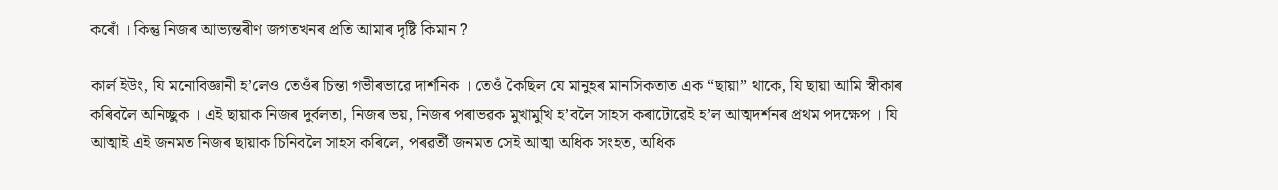কৰোঁ । কিন্তু নিজৰ আভ্যন্তৰীণ জগতখনৰ প্রতি আমাৰ দৃষ্টি কিমান ?

কার্ল ইউং, যি মনোবিজ্ঞানী হ’লেও তেওঁৰ চিন্তা গভীৰভাৱে দার্শনিক । তেওঁ কৈছিল যে মানুহৰ মানসিকতাত এক “ছায়া” থাকে, যি ছায়া আমি স্বীকাৰ কৰিবলৈ অনিচ্ছুক । এই ছায়াক নিজৰ দুর্বলতা, নিজৰ ভয়, নিজৰ পৰাভৱক মুখামুখি হ’বলৈ সাহস কৰাটোৱেই হ’ল আত্মদর্শনৰ প্রথম পদক্ষেপ । যি আত্মাই এই জনমত নিজৰ ছায়াক চিনিবলৈ সাহস কৰিলে, পৰৱৰ্তী জনমত সেই আত্মা অধিক সংহত, অধিক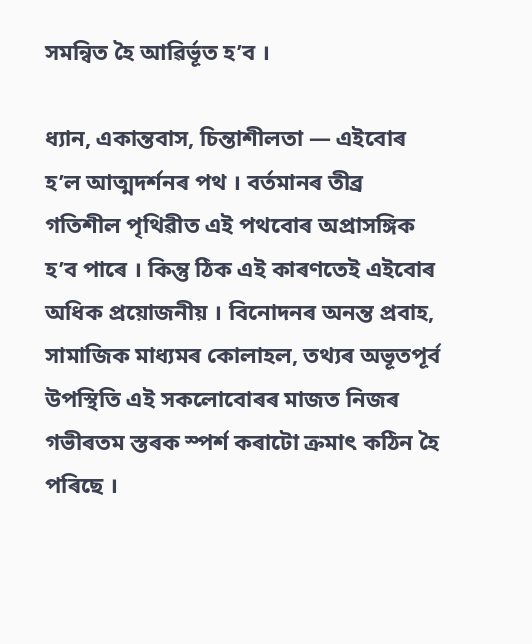সমন্বিত হৈ আৱির্ভূত হ’ব ।

ধ্যান, একান্তবাস, চিন্তাশীলতা — এইবোৰ হ’ল আত্মদর্শনৰ পথ । বর্তমানৰ তীব্র গতিশীল পৃথিৱীত এই পথবোৰ অপ্রাসঙ্গিক হ’ব পাৰে । কিন্তু ঠিক এই কাৰণতেই এইবোৰ অধিক প্রয়োজনীয় । বিনোদনৰ অনন্ত প্রবাহ, সামাজিক মাধ্যমৰ কোলাহল, তথ্যৰ অভূতপূর্ব উপস্থিতি এই সকলোবোৰৰ মাজত নিজৰ গভীৰতম স্তৰক স্পর্শ কৰাটো ক্রমাৎ কঠিন হৈ পৰিছে ।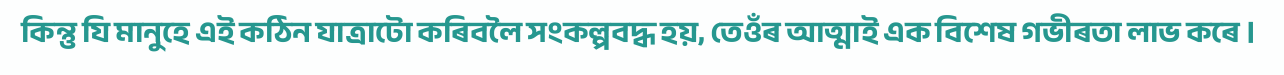কিন্তু যি মানুহে এই কঠিন যাত্রাটো কৰিবলৈ সংকল্পবদ্ধ হয়, তেওঁৰ আত্মাই এক বিশেষ গভীৰতা লাভ কৰে ।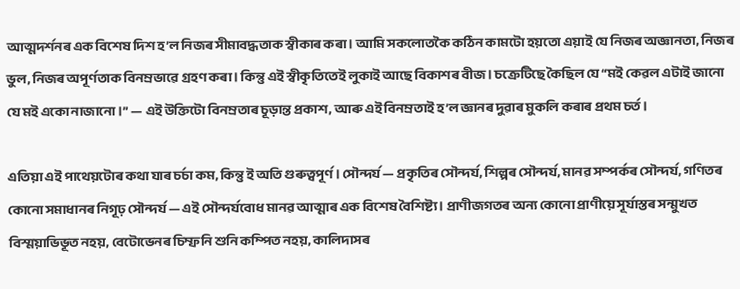আত্মদর্শনৰ এক বিশেষ দিশ হ’ল নিজৰ সীমাবদ্ধতাক স্বীকাৰ কৰা । আমি সকলোতকৈ কঠিন কামটো হয়তো এয়াই যে নিজৰ অজ্ঞানতা, নিজৰ ভুল, নিজৰ অপূর্ণতাক বিনম্রভাৱে গ্রহণ কৰা । কিন্তু এই স্বীকৃতিতেই লুকাই আছে বিকাশৰ বীজ । চক্রেটিছে কৈছিল যে “মই কেৱল এটাই জানো যে মই একো নাজানো।” — এই উক্তিটো বিনম্রতাৰ চূড়ান্ত প্রকাশ, আৰু এই বিনম্রতাই হ’ল জ্ঞানৰ দুৱাৰ মুকলি কৰাৰ প্রথম চৰ্ত ।

এতিয়া এই পাথেয়টোৰ কথা যাৰ চর্চা কম, কিন্তু ই অতি গুৰুত্বপূর্ণ । সৌন্দর্য — প্রকৃতিৰ সৌন্দর্য, শিল্পৰ সৌন্দর্য, মানৱ সম্পর্কৰ সৌন্দর্য, গণিতৰ কোনো সমাধানৰ নিগূঢ় সৌন্দর্য — এই সৌন্দর্যবোধ মানৱ আত্মাৰ এক বিশেষ বৈশিষ্ট্য । প্রাণীজগতৰ অন্য কোনো প্রাণীয়ে সূর্যাস্তৰ সন্মুখত বিস্ময়াভিভূত নহয়, বেটোভেনৰ চিম্ফনি শুনি কম্পিত নহয়, কালিদাসৰ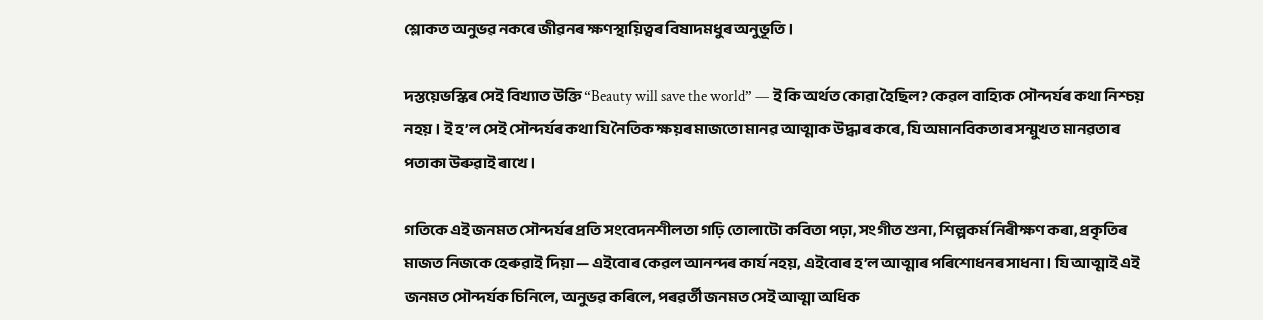শ্লোকত অনুভৱ নকৰে জীৱনৰ ক্ষণস্থায়িত্বৰ বিষাদমধুৰ অনুভূতি ।

দস্তয়েভস্কিৰ সেই বিখ্যাত উক্তি “Beauty will save the world” — ই কি অর্থত কোৱা হৈছিল? কেৱল বাহ্যিক সৌন্দর্যৰ কথা নিশ্চয় নহয় । ই হ’ল সেই সৌন্দর্যৰ কথা যি নৈতিক ক্ষয়ৰ মাজতো মানৱ আত্মাক উদ্ধাৰ কৰে, যি অমানবিকতাৰ সন্মুখত মানৱতাৰ পতাকা উৰুৱাই ৰাখে ।

গতিকে এই জনমত সৌন্দর্যৰ প্রতি সংবেদনশীলতা গঢ়ি তোলাটো কবিতা পঢ়া, সংগীত শুনা, শিল্পকর্ম নিৰীক্ষণ কৰা, প্রকৃতিৰ মাজত নিজকে হেৰুৱাই দিয়া — এইবোৰ কেৱল আনন্দৰ কার্য নহয়, এইবোৰ হ’ল আত্মাৰ পৰিশোধনৰ সাধনা । যি আত্মাই এই জনমত সৌন্দর্যক চিনিলে, অনুভৱ কৰিলে, পৰৱর্তী জনমত সেই আত্মা অধিক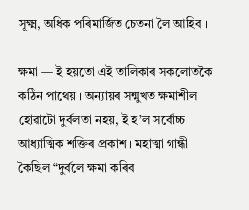সূক্ষ্ম, অধিক পৰিমার্জিত চেতনা লৈ আহিব ।

ক্ষমা — ই হয়তো এই তালিকাৰ সকলোতকৈ কঠিন পাথেয় । অন্যায়ৰ সন্মুখত ক্ষমাশীল হোৱাটো দুর্বলতা নহয়, ই হ’ল সৰ্বোচ্চ আধ্যাত্মিক শক্তিৰ প্রকাশ । মহাত্মা গান্ধী কৈছিল “দুর্বলে ক্ষমা কৰিব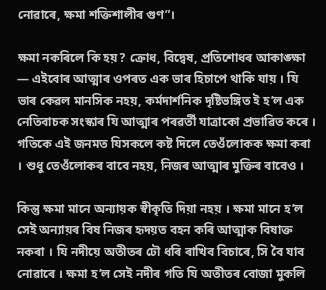নোৱাৰে, ক্ষমা শক্তিশালীৰ গুণ”।

ক্ষমা নকৰিলে কি হয়? ক্রোধ, বিদ্বেষ, প্রতিশোধৰ আকাঙ্ক্ষা — এইবোৰ আত্মাৰ ওপৰত এক ভাৰ হিচাপে থাকি যায় । যি ভাৰ কেৱল মানসিক নহয়, কর্মদার্শনিক দৃষ্টিভঙ্গিত ই হ’ল এক নেতিবাচক সংস্কাৰ যি আত্মাৰ পৰৱর্তী যাত্রাকো প্রভাৱিত কৰে । গতিকে এই জনমত যিসকলে কষ্ট দিলে তেওঁলোকক ক্ষমা কৰা । শুধু তেওঁলোকৰ বাবে নহয়, নিজৰ আত্মাৰ মুক্তিৰ বাবেও ।

কিন্তু ক্ষমা মানে অন্যায়ক স্বীকৃতি দিয়া নহয় । ক্ষমা মানে হ’ল সেই অন্যায়ৰ বিষ নিজৰ হৃদয়ত বহন কৰি আত্মাক বিষাক্ত নকৰা । যি নদীয়ে অতীতৰ ঢৌ ধৰি ৰাখিব বিচাৰে, সি বৈ যাব নোৱাৰে । ক্ষমা হ’ল সেই নদীৰ গতি যি অতীতৰ বোজা মুকলি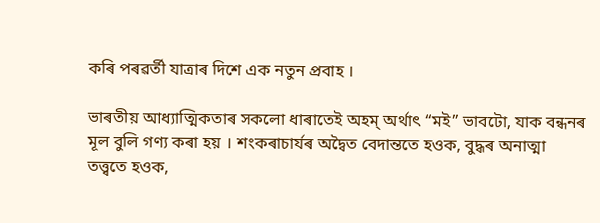কৰি পৰৱর্তী যাত্রাৰ দিশে এক নতুন প্রবাহ ।

ভাৰতীয় আধ্যাত্মিকতাৰ সকলো ধাৰাতেই অহম্ অর্থাৎ “মই” ভাবটো, যাক বন্ধনৰ মূল বুলি গণ্য কৰা হয় । শংকৰাচার্যৰ অদ্বৈত বেদান্ততে হওক, বুদ্ধৰ অনাত্মা তত্ত্বতে হওক,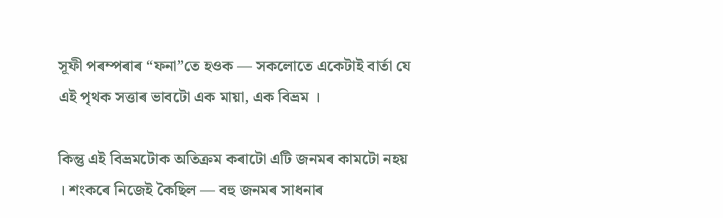সূফী পৰম্পৰাৰ “ফনা”তে হওক — সকলোতে একেটাই বার্তা যে এই পৃথক সত্তাৰ ভাবটো এক মায়া, এক বিভ্রম ।

কিন্তু এই বিভ্রমটোক অতিক্রম কৰাটো এটি জনমৰ কামটো নহয় । শংকৰে নিজেই কৈছিল — বহু জনমৰ সাধনাৰ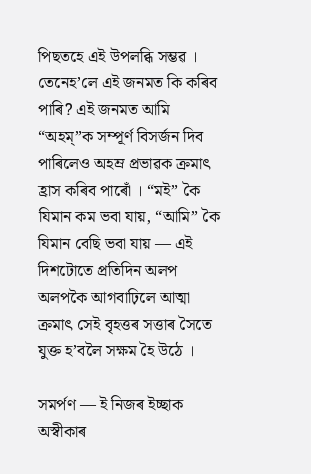পিছতহে এই উপলব্ধি সম্ভৱ । তেনেহ’লে এই জনমত কি কৰিব পাৰি? এই জনমত আমি “অহম্”ক সম্পূর্ণ বিসর্জন দিব পাৰিলেও অহম্ৰ প্রভাৱক ক্রমাৎ হ্রাস কৰিব পাৰোঁ । “মই” কৈ যিমান কম ভবা যায়, “আমি” কৈ যিমান বেছি ভবা যায় — এই দিশটোতে প্রতিদিন অলপ অলপকৈ আগবাঢ়িলে আত্মা ক্রমাৎ সেই বৃহত্তৰ সত্তাৰ সৈতে যুক্ত হ’বলৈ সক্ষম হৈ উঠে ।

সমর্পণ — ই নিজৰ ইচ্ছাক অস্বীকাৰ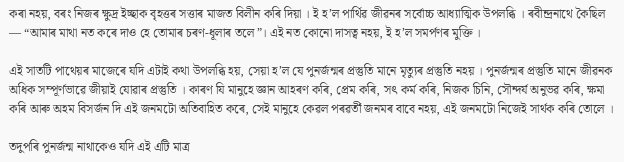কৰা নহয়, বৰং নিজৰ ক্ষুদ্র ইচ্ছাক বৃহত্তৰ সত্তাৰ মাজত বিলীন কৰি দিয়া । ই হ’ল পার্থিৱ জীৱনৰ সর্বোচ্চ আধ্যাত্মিক উপলব্ধি । ৰবীন্দ্ৰনাথে কৈছিল — “আমাৰ মাথা নত কৰে দাও হে তোমাৰ চৰণ-ধূলাৰ তলে”। এই নত কোনো দাসত্ব নহয়, ই হ’ল সমর্পণৰ মুক্তি ।

এই সাতটি পাথেয়ৰ মাজেৰে যদি এটাই কথা উপলব্ধি হয়, সেয়া হ’ল যে পুনর্জন্মৰ প্রস্তুতি মানে মৃত্যুৰ প্রস্তুতি নহয় । পুনর্জন্মৰ প্রস্তুতি মানে জীৱনক অধিক সম্পূর্ণভাৱে জীয়াই যোৱাৰ প্রস্তুতি । কাৰণ যি মানুহে জ্ঞান আহৰণ কৰি, প্রেম কৰি, সৎ কর্ম কৰি, নিজক চিনি, সৌন্দর্য অনুভৱ কৰি, ক্ষমা কৰি আৰু অহম বিসর্জন দি এই জনমটো অতিবাহিত কৰে, সেই মানুহে কেৱল পৰৱর্তী জনমৰ বাবে নহয়, এই জনমটো নিজেই সার্থক কৰি তোলে ।

তদুপৰি পুনর্জন্ম নাথাকেও যদি এই এটি মাত্র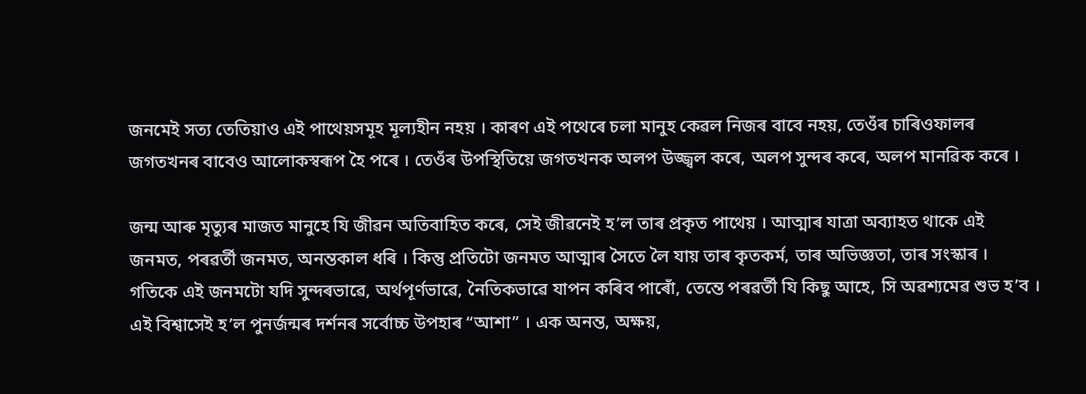জনমেই সত্য তেতিয়াও এই পাথেয়সমূহ মূল্যহীন নহয় । কাৰণ এই পথেৰে চলা মানুহ কেৱল নিজৰ বাবে নহয়, তেওঁৰ চাৰিওফালৰ জগতখনৰ বাবেও আলোকস্বৰূপ হৈ পৰে । তেওঁৰ উপস্থিতিয়ে জগতখনক অলপ উজ্জ্বল কৰে, অলপ সুন্দৰ কৰে, অলপ মানৱিক কৰে ।

জন্ম আৰু মৃত্যুৰ মাজত মানুহে যি জীৱন অতিবাহিত কৰে, সেই জীৱনেই হ’ল তাৰ প্রকৃত পাথেয় । আত্মাৰ যাত্রা অব্যাহত থাকে এই জনমত, পৰৱর্তী জনমত, অনন্তকাল ধৰি । কিন্তু প্রতিটো জনমত আত্মাৰ সৈতে লৈ যায় তাৰ কৃতকর্ম, তাৰ অভিজ্ঞতা, তাৰ সংস্কাৰ । গতিকে এই জনমটো যদি সুন্দৰভাৱে, অর্থপূর্ণভাৱে, নৈতিকভাৱে যাপন কৰিব পাৰোঁ, তেন্তে পৰৱর্তী যি কিছু আহে, সি অৱশ্যমেৱ শুভ হ’ব । এই বিশ্বাসেই হ’ল পুনর্জন্মৰ দর্শনৰ সর্বোচ্চ উপহাৰ “আশা” । এক অনন্ত, অক্ষয়,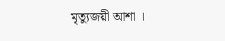মৃত্যুজয়ী আশা ।